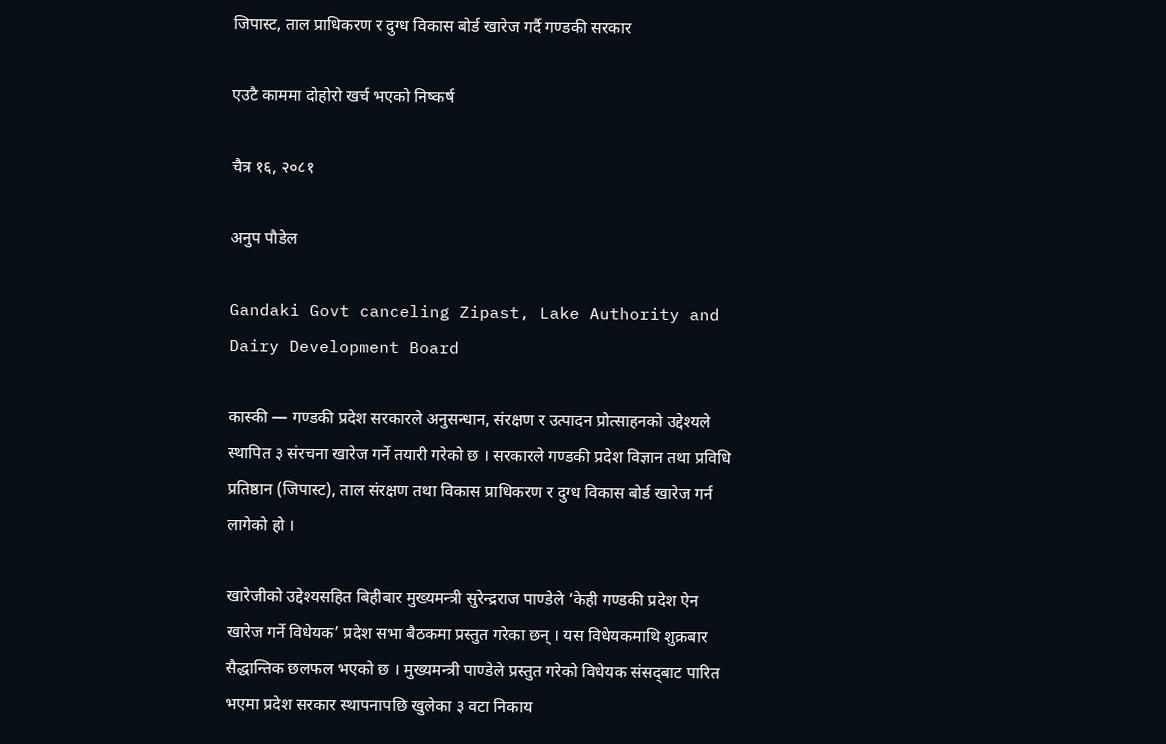जिपास्ट, ताल प्राधिकरण र दुग्ध विकास बोर्ड खारेज गर्दै गण्डकी सरकार

एउटै काममा दोहोरो खर्च भएको निष्कर्ष

चैत्र १६, २०८१

अनुप पौडेल

Gandaki Govt canceling Zipast, Lake Authority and Dairy Development Board

कास्की — गण्डकी प्रदेश सरकारले अनुसन्धान, संरक्षण र उत्पादन प्रोत्साहनको उद्देश्यले स्थापित ३ संरचना खारेज गर्ने तयारी गरेको छ । सरकारले गण्डकी प्रदेश विज्ञान तथा प्रविधि प्रतिष्ठान (जिपास्ट), ताल संरक्षण तथा विकास प्राधिकरण र दुग्ध विकास बोर्ड खारेज गर्न लागेको हो ।

खारेजीको उद्देश्यसहित बिहीबार मुख्यमन्त्री सुरेन्द्रराज पाण्डेले ‘केही गण्डकी प्रदेश ऐन खारेज गर्ने विधेयक’ प्रदेश सभा बैठकमा प्रस्तुत गरेका छन् । यस विधेयकमाथि शुक्रबार सैद्धान्तिक छलफल भएको छ । मुख्यमन्त्री पाण्डेले प्रस्तुत गरेको विधेयक संसद्‍बाट पारित भएमा प्रदेश सरकार स्थापनापछि खुलेका ३ वटा निकाय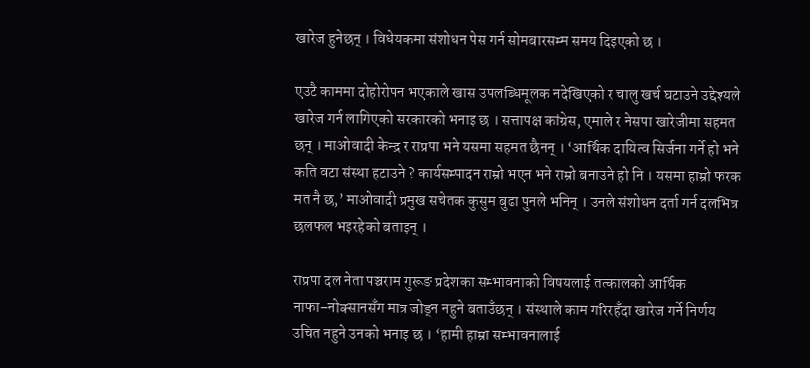खारेज हुनेछन् । विधेयकमा संशोधन पेस गर्न सोमबारसम्म समय दिइएको छ ।

एउटै काममा दोहोरोपन भएकाले खास उपलब्धिमूलक नदेखिएको र चालु खर्च घटाउने उद्देश्यले खारेज गर्न लागिएको सरकारको भनाइ छ । सत्तापक्ष कांग्रेस, एमाले र नेसपा खारेजीमा सहमत छन् । माओवादी केन्द्र र राप्रपा भने यसमा सहमत छैनन् । ‘आर्थिक दायित्व सिर्जना गर्ने हो भने कति वटा संस्था हटाउने ? कार्यसम्पादन राम्रो भएन भने राम्रो बनाउने हो नि । यसमा हाम्रो फरक मत नै छ,’ माओवादी प्रमुख सचेतक कुसुम बुढा पुनले भनिन् । उनले संशोधन दर्ता गर्न दलभित्र छलफल भइरहेको बताइन् ।

राप्रपा दल नेता पञ्चराम गुरूङ प्रदेशका सम्भावनाको विषयलाई तत्कालको आर्थिक नाफा–नोक्सानसँग मात्र जोड्न नहुने बताउँछन् । संस्थाले काम गरिरहँदा खारेज गर्ने निर्णय उचित नहुने उनको भनाइ छ । ‘हामी हाम्रा सम्भावनालाई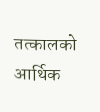तत्कालको आर्थिक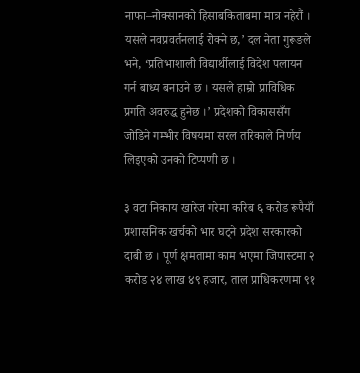नाफा–नोक्सानको हिसाबकिताबमा मात्र नहेरौं । यसले नवप्रवर्तनलाई रोक्ने छ,’ दल नेता गुरूङले भने, ‘प्रतिभाशाली विद्यार्थीलाई विदेश पलायन गर्न बाध्य बनाउने छ । यसले हाम्रो प्राविधिक प्रगति अवरुद्ध हुनेछ ।’ प्रदेशको विकाससँग जोडिने गम्भीर विषयमा सरल तरिकाले निर्णय लिइएको उनको टिप्पणी छ ।

३ वटा निकाय खारेज गरेमा करिब ६ करोड रूपैयाँ प्रशासनिक खर्चको भार घट्ने प्रदेश सरकारको दाबी छ । पूर्ण क्षमतामा काम भएमा जिपास्टमा २ करोड २४ लाख ४९ हजार, ताल प्राधिकरणमा ९१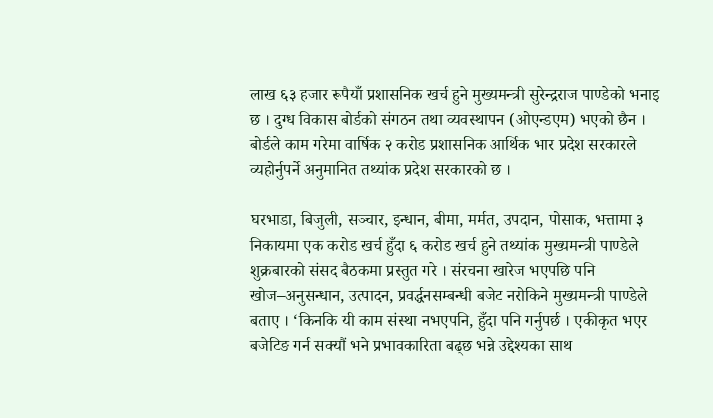लाख ६३ हजार रूपैयाँ प्रशासनिक खर्च हुने मुख्यमन्त्री सुरेन्द्रराज पाण्डेको भनाइ छ । दुग्ध विकास बोर्डको संगठन तथा व्यवस्थापन (ओएन्डएम) भएको छैन । बोर्डले काम गरेमा वार्षिक २ करोड प्रशासनिक आर्थिक भार प्रदेश सरकारले व्यहोर्नुपर्ने अनुमानित तथ्यांक प्रदेश सरकारको छ ।

घरभाडा, बिजुली, सञ्चार, इन्धान, बीमा, मर्मत, उपदान, पोसाक, भत्तामा ३ निकायमा एक करोड खर्च हुँदा ६ करोड खर्च हुने तथ्यांक मुख्यमन्त्री पाण्डेले शुक्रबारको संसद बैठकमा प्रस्तुत गरे । संरचना खारेज भएपछि पनि खोज–अनुसन्धान, उत्पादन, प्रवर्द्धनसम्बन्धी बजेट नरोकिने मुख्यमन्त्री पाण्डेले बताए । ‘किनकि यी काम संस्था नभएपनि, हुँदा पनि गर्नुपर्छ । एकीकृत भएर बजेटिङ गर्न सक्यौं भने प्रभावकारिता बढ्छ भन्ने उद्देश्यका साथ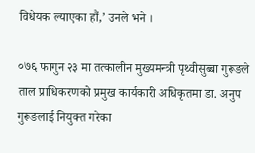विधेयक ल्याएका हौं,’ उनले भने ।

०७६ फागुन २३ मा तत्कालीन मुख्यमन्त्री पृथ्वीसुब्बा गुरूङले ताल प्राधिकरणको प्रमुख कार्यकारी अधिकृतमा डा. अनुप गुरूङलाई नियुक्त गरेका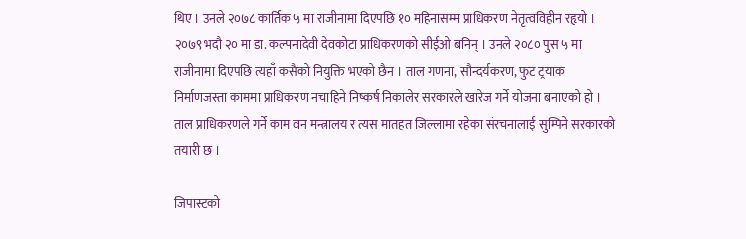थिए । उनले २०७८ कार्तिक ५ मा राजीनामा दिएपछि १० महिनासम्म प्राधिकरण नेतृत्वविहीन रहृयो । २०७९ भदौ २० मा डा. कल्पनादेवी देवकोटा प्राधिकरणको सीईओ बनिन् । उनले २०८० पुस ५ मा राजीनामा दिएपछि त्यहाँ कसैको नियुक्ति भएको छैन । ताल गणना, सौन्दर्यकरण, फुट ट्रयाक निर्माणजस्ता काममा प्राधिकरण नचाहिने निष्कर्ष निकालेर सरकारले खारेज गर्ने योजना बनाएको हो । ताल प्राधिकरणले गर्ने काम वन मन्त्रालय र त्यस मातहत जिल्लामा रहेका संरचनालाई सुम्पिने सरकारको तयारी छ ।

जिपास्टको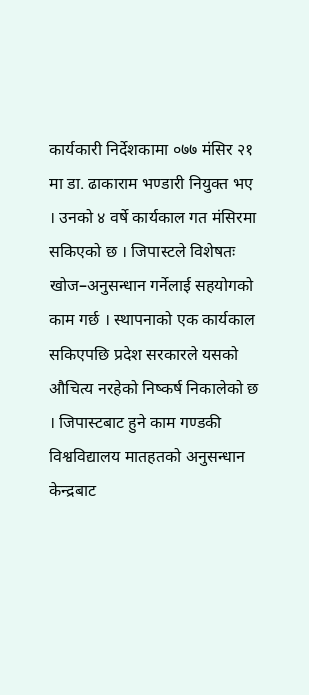कार्यकारी निर्देशकामा ०७७ मंसिर २१ मा डा. ढाकाराम भण्डारी नियुक्त भए । उनको ४ वर्षे कार्यकाल गत मंसिरमा सकिएको छ । जिपास्टले विशेषतः खोज–अनुसन्धान गर्नेलाई सहयोगको काम गर्छ । स्थापनाको एक कार्यकाल सकिएपछि प्रदेश सरकारले यसको औचित्य नरहेको निष्कर्ष निकालेको छ । जिपास्टबाट हुने काम गण्डकी विश्वविद्यालय मातहतको अनुसन्धान केन्द्रबाट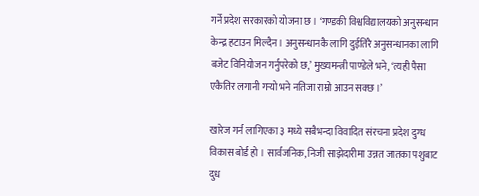गर्ने प्रदेश सरकारको योजना छ । ‘गण्डकी विश्वविद्यालयको अनुसन्धान केन्द्र हटाउन मिल्दैन । अनुसन्धानकै लागि दुईतिरै अनुसन्धानका लागि बजेट विनियोजन गर्नुपरेको छ,’ मुख्यमन्त्री पाण्डेले भने, ‘त्यही पैसा एकैतिर लगानी गर्‍यो भने नतिजा राम्रो आउन सक्छ ।’

खारेज गर्न लागिएका ३ मध्ये सबैभन्दा विवादित संरचना प्रदेश दुग्ध विकास बोर्ड हो । सार्वजनिक, निजी साझेदारीमा उन्नत जातका पशुबाट दुध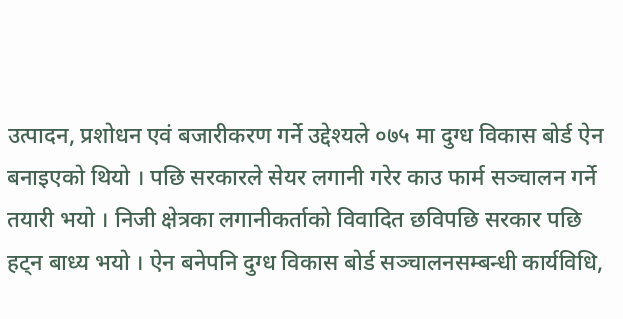उत्पादन, प्रशोधन एवं बजारीकरण गर्ने उद्देश्यले ०७५ मा दुग्ध विकास बोर्ड ऐन बनाइएको थियो । पछि सरकारले सेयर लगानी गरेर काउ फार्म सञ्चालन गर्ने तयारी भयो । निजी क्षेत्रका लगानीकर्ताको विवादित छविपछि सरकार पछि हट्न बाध्य भयो । ऐन बनेपनि दुग्ध विकास बोर्ड सञ्चालनसम्बन्धी कार्यविधि,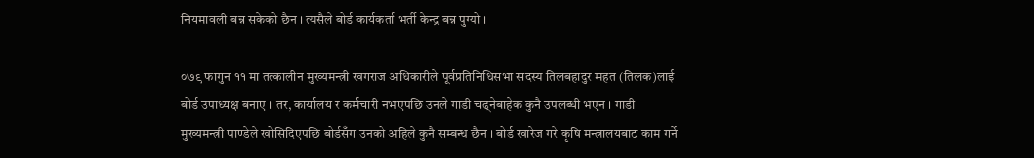नियमावली बन्न सकेको छैन । त्यसैले बोर्ड कार्यकर्ता भर्ती केन्द्र बन्न पुग्यो ।

०७९ फागुन ११ मा तत्कालीन मुख्यमन्त्री खगराज अधिकारीले पूर्वप्रतिनिधिसभा सदस्य तिलबहादुर महत (तिलक)लाई बोर्ड उपाध्यक्ष बनाए । तर, कार्यालय र कर्मचारी नभएपछि उनले गाडी चढ्नेबाहेक कुनै उपलब्धी भएन । गाडी मुख्यमन्त्री पाण्डेले खोसिदिएपछि बोर्डसँग उनको अहिले कुनै सम्बन्ध छैन । बोर्ड खारेज गरे कृषि मन्त्रालयबाट काम गर्ने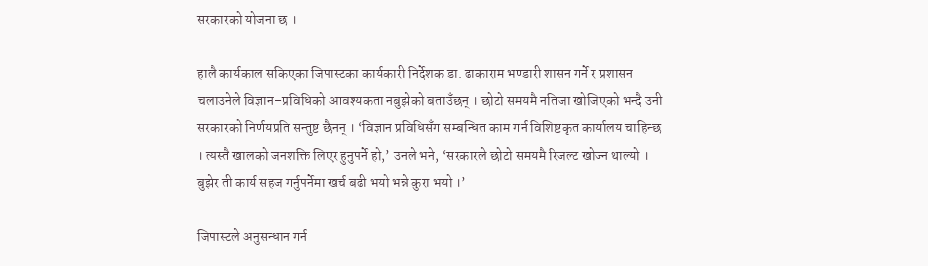सरकारको योजना छ ।

हालै कार्यकाल सकिएका जिपास्टका कार्यकारी निर्देशक डा. ढाकाराम भण्डारी शासन गर्ने र प्रशासन चलाउनेले विज्ञान–प्रविधिको आवश्यकता नबुझेको बताउँछन् । छोटो समयमै नतिजा खोजिएको भन्दै उनी सरकारको निर्णयप्रति सन्तुष्ट छैनन् । ‘विज्ञान प्रविधिसँग सम्बन्धित काम गर्न विशिष्टकृत कार्यालय चाहिन्छ । त्यस्तै खालको जनशक्ति लिएर हुनुपर्ने हो,’ उनले भने, ‘सरकारले छोटो समयमै रिजल्ट खोज्न थाल्यो । बुझेर ती कार्य सहज गर्नुपर्नेमा खर्च बढी भयो भन्ने कुरा भयो ।’

जिपास्टले अनुसन्धान गर्न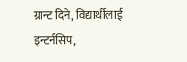ग्रान्ट दिने, विद्यार्थीलाई इन्टर्नसिप,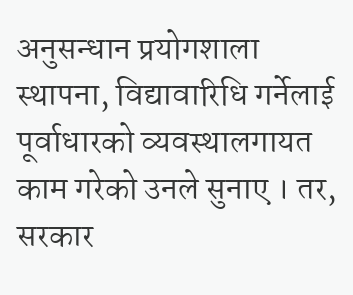अनुसन्धान प्रयोगशाला स्थापना, विद्यावारिधि गर्नेलाई पूर्वाधारको व्यवस्थालगायत काम गरेको उनले सुनाए । तर, सरकार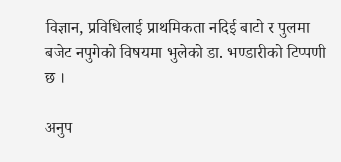विज्ञान, प्रविधिलाई प्राथमिकता नदिई बाटो र पुलमा बजेट नपुगेको विषयमा भुलेको डा. भण्डारीको टिप्पणी छ ।

अनुप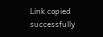Link copied successfully